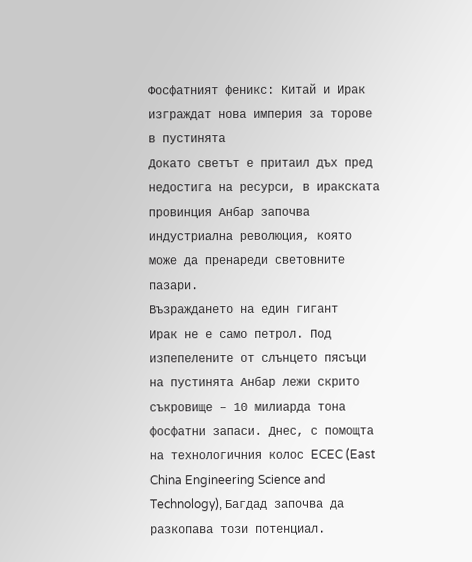Фосфатният феникс: Китай и Ирак изграждат нова империя за торове в пустинята
Докато светът е притаил дъх пред недостига на ресурси, в иракската провинция Анбар започва индустриална революция, която може да пренареди световните пазари.
Възраждането на един гигант
Ирак не е само петрол. Под изпепелените от слънцето пясъци на пустинята Анбар лежи скрито съкровище – 10 милиарда тона фосфатни запаси. Днес, с помощта на технологичния колос ECEC (East China Engineering Science and Technology), Багдад започва да разкопава този потенциал.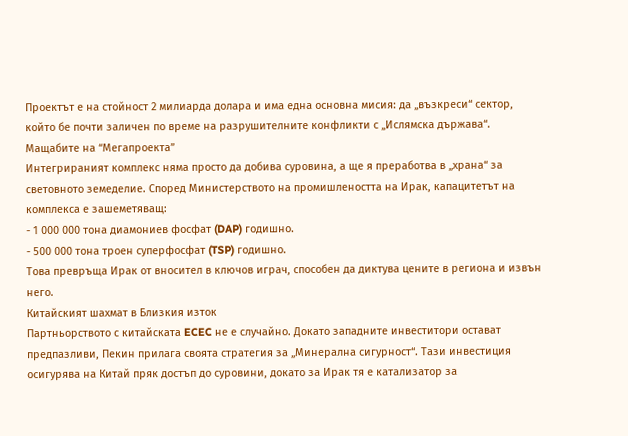Проектът е на стойност 2 милиарда долара и има една основна мисия: да „възкреси“ сектор, който бе почти заличен по време на разрушителните конфликти с „Ислямска държава“.
Мащабите на “Мегапроекта”
Интегрираният комплекс няма просто да добива суровина, а ще я преработва в „храна“ за световното земеделие. Според Министерството на промишлеността на Ирак, капацитетът на комплекса е зашеметяващ:
- 1 000 000 тона диамониев фосфат (DAP) годишно.
- 500 000 тона троен суперфосфат (TSP) годишно.
Това превръща Ирак от вносител в ключов играч, способен да диктува цените в региона и извън него.
Китайският шахмат в Близкия изток
Партньорството с китайската ECEC не е случайно. Докато западните инвеститори остават предпазливи, Пекин прилага своята стратегия за „Минерална сигурност“. Тази инвестиция осигурява на Китай пряк достъп до суровини, докато за Ирак тя е катализатор за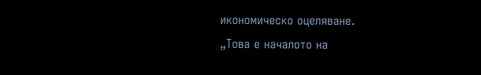икономическо оцеляване.
„Това е началото на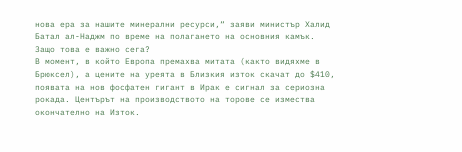нова ера за нашите минерални ресурси,“ заяви министър Халид Батал ал-Наджм по време на полагането на основния камък.
Защо това е важно сега?
В момент, в който Европа премахва митата (както видяхме в Брюксел), а цените на уреята в Близкия изток скачат до $410, появата на нов фосфатен гигант в Ирак е сигнал за сериозна рокада. Центърът на производството на торове се измества окончателно на Изток.